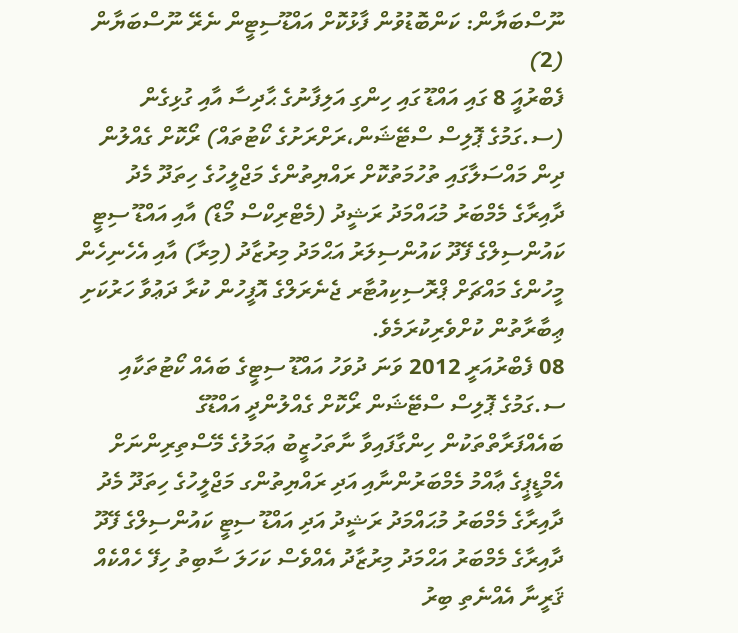ނޫސްބަޔާން: ކަންބޮޑުވުން ފާޅުކޮށް އައްޑޫސިޓީން ނެރޭ ނޫސްބަޔާން (2)
ފެބްރުއަީ 8 ގައި އައްޑޫ ގައި ހިންގި އަލިފާނުގެ ޙާދިސާ އާއި ގުޅިގެން (ސ.ގަމުގެ ޕޮލިސް ސްޓޭޝަން،ރަށްރަށުގެ ކޯޓުތައް) ރޯކޮށް ގެއްލުން ދިން މައްސަލާގައި ތުހުމަތުކޮށް ރައްޔިތުންގެ މަޖްލީހުގެ ހިތަދޫ މެދު ދާއިރާގެ މެމްބަރު މުޙައްމަދު ރަޝީދު (މެޓްރިކްސް މޯޑް) އާއި އައްޑޫ ސިޓީ ކައުންސިލްގެ ފޭދޫ ކައުންސިލަރު އަޙްމަދު މިރުޒާދު (މިރާ) އާއި އެހެނިހެން މީހުންގެ މައްޗަށް ޕްރޮސިކިއުޓާރ ޖެނެރަލްގެ އޮފީހުން ކުރާ ދަޢުވާ ހަރުކަށި ޢިބާރާތުން ކުށްވެރިކުރަމެވެ.
08 ފެބްރުއަރީ 2012 ވަނަ ދުވަހު އައްޑޫ ސިޓީގެ ބައެއް ކޯޓުތަކާއި ސ.ގަމުގެ ޕޮލިސް ސްޓޭޝަން ރޯކޮށް ގެއްލުންދީ އައްޑޫގެ ބައެއްފަރާތްތަކުން ހިންގާފައިވާ ނާތަހުޒީބު ޢަމަލުގެ މޭސްތިރިންނަށް އެމްޑީޕީގެ ޢާއްމު މެމްބަރުންނާއި އަދި ރައްޔިތުންގ މަޖްލީހުގެ ހިތަދޫ މެދު ދާއިރާގެ މެމްބަރު މުޙައްމަދު ރަޝީދު އަދި އައްޑޫ ސިޓީ ކައުންސިލްގެ ފޭދޫ ދާއިރާގެ މެމްބަރު އަޙްމަދު މިރުޒާދު އެއްވެސް ކަހަލަ ސާބިތު ހިފޭ ހެއްކެއް ޤަރީނާ އެއްނެތި ބިރު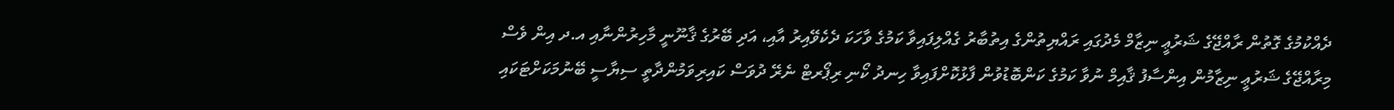ދެއްކުމުގެ ގޮތުން ރާއްޖޭގެ ޝަރުޢީ ނިޒާމް މެދުގައި ރައްޔިތުންގެ އިތުބާރު ގެއްލިފައިވާ ކަމުގެ ވާހަކަ ދެކެވޭއިރު އާއި، އަދި ބޭރުގެ ޤާނޫނީ މާހިރުންނާއި އ.ދ އިން ވެސް މިރާއްޖޭގެ ޝަރުޢީ ނިޒާމުން އިންސާފު ޤާއިމް ނުވާ ކަމުގެ ކަންބޮޑުވުން ފާޅުކޮށްފައިވާ ހިނދު ކޯނި ރިޕޯރޓް ނެރޭ ދުވަސް ކައިރިވަމުންދާތީ ސިޔާސީ ބޭނުމަކަށްޓަކައި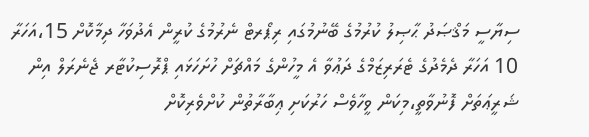ސިޔާސީ މަޤްޞަދު ޙާޞިލު ކުރުމުގެ ބޭނުމުގައި ރިޕޯރޓް ނެރުމުގެ ކުރީން އެދުވަހާ ދިމާކޮށް 15،އަހަރާ 10 އަހަރާ ދެމެދުގެ ޓެރަރިޒަމްގެ ދަޢުވާ އެ މީހުންގެ މައްޗަށް ހުށަހަޅައި ޕްރޮސިކުޓާރ ޖެނެރަލް އިން ޝަރީޢަތަށް ފޮނުވާތީ،މިކަން ވީހާވެސް ހަރުކަށި ޢިބާރާތުން ކުށްވެރިކޮށް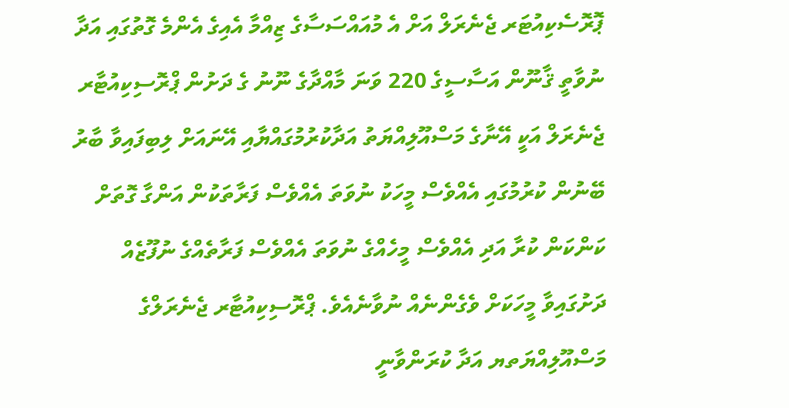ޕޮރޮސެކިއުޓަރ ޖެނެރަލް އަށް އެ މުއައްސަސާގެ ޒިއްމާ އެއިގެ އެންމެ ގޮތުގައި އަދާ ނުވާތީ ޤާނޫން އަސާސީގެ 220 ވަނަ މާއްދާގެ ނޫނު ގެ ދަށުން ޕްރޮސިކިއުޓާރ ޖެނެރަލް އަކީ އޭނާގެ މަސްއޫލިއްޔަތު އަދާކުރުމުގައްޔާއި އޭނައަށް ލިބިފައިވާ ބާރު ބޭނުން ކުރުމުގައި އެއްވެސް މީހަކު ނުވަތަ އެއްވެސް ފަރާތަކުން އަންގާ ގޮތަށް ކަންކަން ކުރާ އަދި އެއްވެސް މީހެއްގެ ނުވަތަ އެއްވެސް ފަރާތެއްގެ ނުފޫޒެއް ދަށުގައިވާ މީހަކަށް ވެގެންނެއް ނުވާނެއެވެ. ޕްރޮސިކިއުޓާރ ޖެނެރަލްގެ މަސްއޫލިއްޔަތޔ އަދާ ކުރަންވާނީ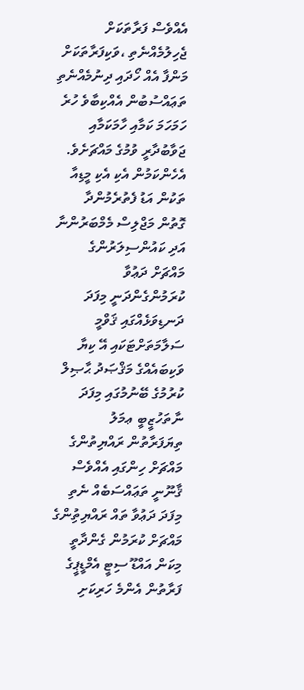އެއްވެސް ފަރާތަކަށް ޖެހިލުމެއްނެތި ،ވަކިފަރާތަކަށް މަންފާ އެއް ހޯދައި ދިނުމެއްނެތި ތަޢައްސުބުން އެއްކިބާވެ ހުރެ ހަމަހަމަ ކަމާއި ހާމަކަމާއި ޖަވާބުދާރީ ވުމުގެ މައްޗަށެވެ. އެހެންކަމުން އެކި އެކި މީޑިއާ ތަކުން އަޑު ފެތުރެމުންދާ ގޮތުން މަޖްލިސް މެމްބަރުންނާ އަދި ކައުންސިލަރުންގެ މައްޗަށް ދަޢުވާ ކުރަމުންގެންދަނީ މިފަދަ ދަނޑިވަޅެއްގައި ޤަވްމީ ސަލާމަތަށްޓަކައި އޭ ކިޔާ ވަކިބައެއްގެ މަޤްޞަދު ޙާޞިލް ކުރުމުގެ ބޭނުމުގައި މިފަދަ ނާތަހުޒީބީ ޢމަލު ތިޔަފަރާތުން ރައްޔިތުންގެ މައްޗަށް ހިންގައި އެއްވެސް ޤާނޫނީ ތަޢައްސަބެއް ނެތި މިފަދަ ދަޢުވާ ތައް ރައްޔިތުިންގެ މައްޗަށް ކުރަމުން ގެންދާތީ މިކަން އައްޑޫ ސިޓީ އެމްޑީޕީގެ ފަރާތުން އެންމެ ހަރިކަށި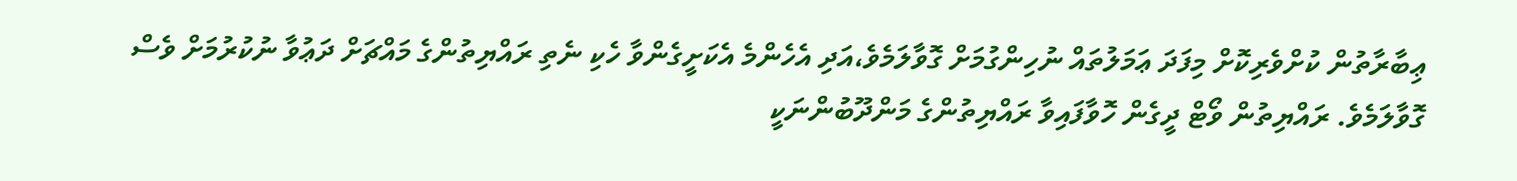ޢިބާރާތުން ކުށްވެރިކޮށް މިފަދަ ޢަމަލުތައް ނުހިންގުމަށް ގޮވާލަމެވެ،އަދި އެހެންމެ އެކަށީގެންވާ ހެކި ނެތި ރައްޔިތުންގެ މައްޗަށް ދަޢުވާ ނުކުރުމަށް ވެސް ގޮވާލަމެވެ. ރައްޔިތުން ވޯޓް ދީގެން ހޮވާފައިވާ ރައްޔިތުންގެ މަންދޫބުންނަކީ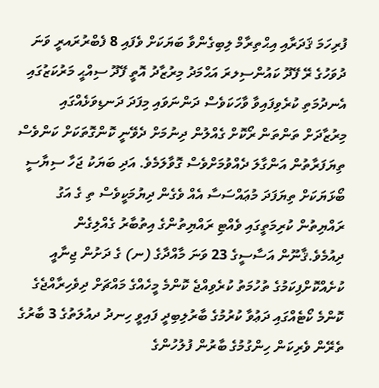ފުރިހަމަ ޤަދަރާއި އިޙްތިރާމް ލިބިގެންވާ ބަޔަކަށް ވެފައި 8 ފެބްރުރައރީ ވަނަ ދުވަހުގެ ރޭ ފޭދޫ ކައުންސިލރަ އަޙްމަދު މިރުޒާދު އޮތީ ފޭދޫ ސިއްޙީ މަރުކަޒުގައި އެނދުމަތި ކުރެވިފައިވާ ވާހަކަވެސް ދަންނަވައި މިފަދަ ދަނޑިވަޅެއްގައި މިރުޒާދަށް ތަންތަން ރޯކޮށް ގެއްލުން ދިނުމަށް ދެވޭނީ ކޮންގޮތަކަށް ކަންވެސް ތިޔަފަރާތުން އަންގާލަ ދެއްވުމަށްވެސް ގޮވާލަމެވެ. އަދި ބަޔަކު ޖަހާ ސިޔާސީ ބޯޅަޔަކަށް ތިޔަފަދަ މުޢައްސަސާ އެއް ވެގެން ދިޔުމަކީވެސް ތި ގެ އަގު ރައްޔިތުން ކުރިމަތީގައި ވެއްޓި ރައްޔިތުންގެ އިތުބާރު ގެއްލިގެން ދިއުމެވެ.ޤާނޫން އަސާސީގެ 23 ވަނަ މާއްދާގެ (ނ) ގެ ދަށުން ޖިނާއީ ކުށެއްކޮށްފިކަމުގެ ތުހުމަތު ކުރެވިއްޖެ ކޮންމެ މީހެއްގެ މައްޗަށް ދިވެހިރާއްޖެގެ ކޮންމެ ކޯޓެއްގައި ދަޢުވާ ކުރުމުގެ ބާރުލިބިދީ ފައިވީ ހިނދު ދއުލަތުގެ 3 ބާރުގެ ތެރޭން ވެރިކަން ހިންގުމުގެ ބާރުން ފުލުހުންގެ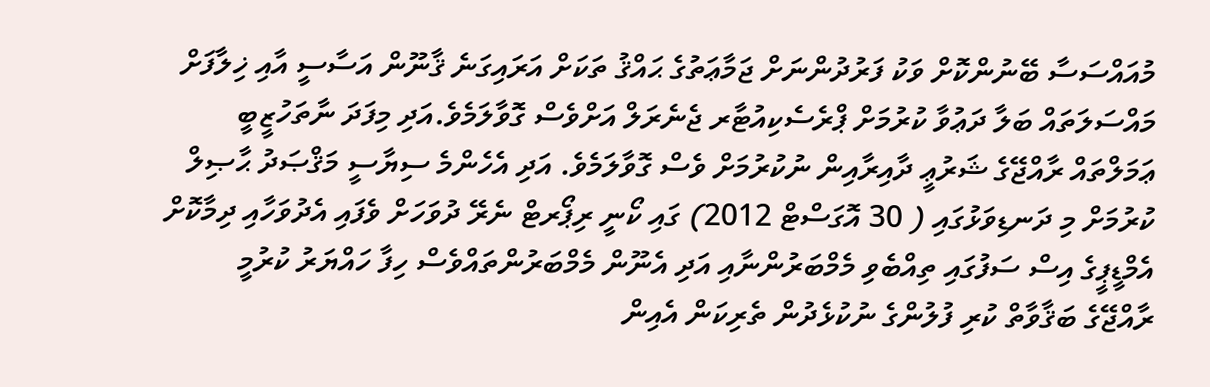މުއައްސަސާ ބޭނުންކޮށް ވަކު ފަރުދުންނަށް ޖަމާޢަތުގެ ޙައްޤު ތަކަށް އަރައިގަނެ ޤާނޫން އަސާސީ އާއި ޚިލާފަށް މައްސަލަތައް ބަލާ ދަޢުވާ ކުރުމަށް ޕްރެސެކިއުޓާރ ޖެނެރަލް އަށްވެސް ގޮވާލަމެވެ.އަދި މިފަދަ ނާތަހުޒީބީ ޢަމަލްތައް ރާއްޖޭގެ ޝަރުޢީ ދާއިރާއިން ނުކުރުމަށް ވެސް ގޮވާލަމެވެ. އަދި އެހެންމެ ސިޔާސީ މަޤްޞަދު ޙާޞިލް ކުރުމަށް މި ދަނޑިވަޅުގައި ( 30 އޮގަސްޓް 2012) ގައި ކޯނީ ރިޕޯރޓް ނެރޭ ދުވަހަށް ވެފައި އެދުވަހާއި ދިމާކޮށް އެމްޑީޕީގެ އިސް ސަފުގައި ތިއްބެވި މެމްބަރުންނާއި އަދި އެނޫން މެމްބަރުންތައްވެސް ހިފާ ހައްޔަރު ކުރުމީ ރާއްޖޭގެ ބަޤާވާތް ކުރި ފުލުންގެ ނުކުޅެދުން ތެރިކަން އެއިން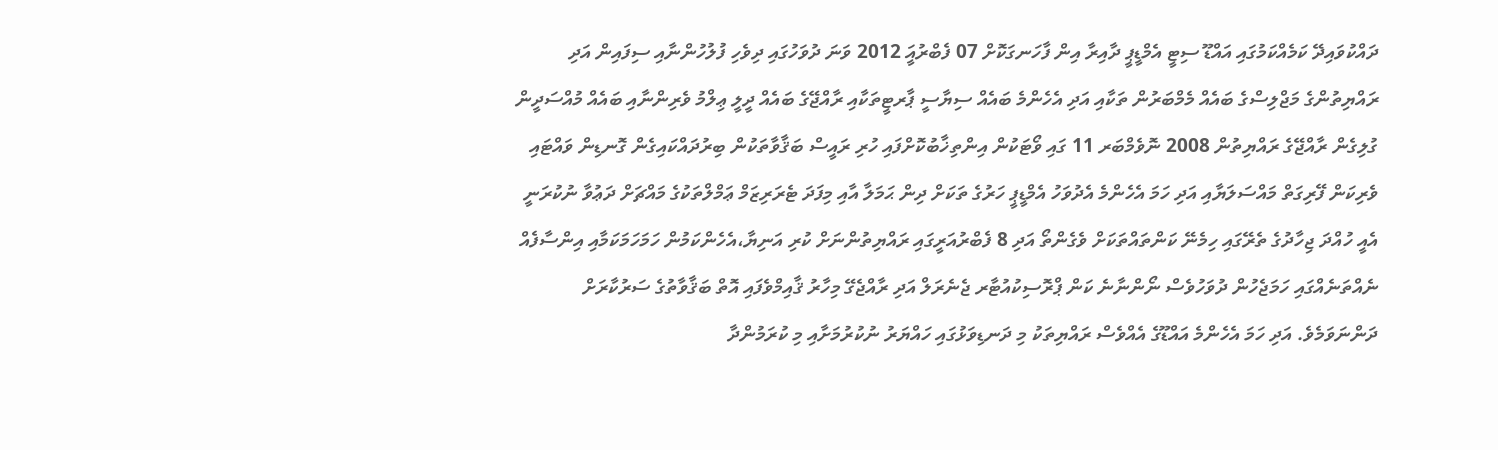ދައްކުވައިދޭ ކަމެއްކަމުގައި އައްޑޫ ސިޓީ އެމްޑީޕީ ދާއިރާ އިން ފާހަނގަކޮށް 07 ފެބްރުއަީ 2012 ވަނަ ދުވަހުގައި ދިވެހި ފުލުހުންނާއި ސިފައިން އަދި ރައްޔިތުންގެ މަޖްލިސްގެ ބައެއް މެމްބަރުން ތަކާއި އަދި އެހެންމެ ބައެއް ސިޔާސީ ޕާރޓީތަކާއި ރާއްޖޭގެ ބައެއް ދީލީ ޢިލްމު ވެރިންނާއި ބައެއް މުއްސަދީން ގުލިގެން ރާއްޖޭގެ ރައްޔިތުން 2008 ނޮވެމްބަރ 11 ގައި ވޯޓަކުން އިންތިޚާބުކޮށްފައި ހުރި ރައީސް ބަޤާވާތަކުން ބިރުދައްކައިގެން ގޮނޑިން ވައްޓައި ވެރިކަން ފޭރިގަތް މައްސަލަޔާއި އަދި ހަމަ އެހެންމެ އެދުވަހު އެމްޑީޕީ ހަރުގެ ތަކަށް ދިން ޙަމަލާ އާއި މިފަދަ ޓެރަރިޒަމް ޢަމްލްތަކުގެ މައްޗަށް ދަޢުވާ ނުކުރަނީ އެއީ ހުއްދަ ޖިހާދުގެ ތެރޭގައި ހިމެނޭ ކަންތައްތަކަށް ވެގެންތޯ އަދި 8 ފެބްރުއަރީގައި ރައްޔިތުންނަށް ކުރި އަނިޔާ،އެހެންކަމުން ހަމަހަމަކަމާއި އިންސާފެއް ނެއްތަނެއްގައި ހަމަޖެހުން ދުވަހުވެސް ނޯންނާނެ ކަން ޕްރޮސިކުއުޓާރ ޖެނެރަލް އަދި ރާއްޖެގޭ މިހާރު ޤާއިމްވެފައި އޮތް ބަޤާވާތުގެ ސަރުކާރަށް ދަންނަވަމެވެ. އަދި ހަމަ އެހެންމެ އައްޑޫގެ އެއްވެސް ރައްޔިތަކު މި ދަނޑިވަޅުގައި ހައްޔަރު ނުކުރުމަށާއި މި ކުރަމުންދާ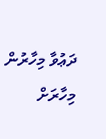ދަޢުވާ މިހާރުން މިހާރަށް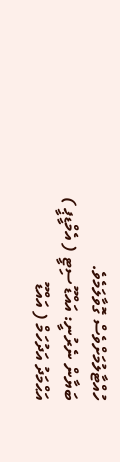ހުއްޓާލުމަށްވެސް ގޮވާލަމެވެ.
ބަޔާން ނެރުނީ: އައްޑޫ ސިޓީ ( އެމްޑީޕީ )
އަޙްމަދު އަދުހަމް ( އައްޑޫ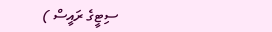ސިޓީގެ ރައީސް )